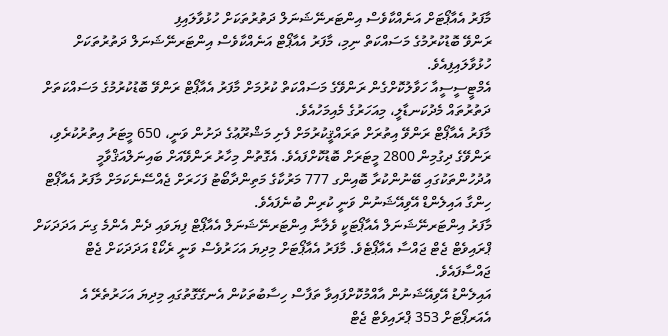މާފަރު އެއާޕޯޓަށް އަނެއްކާވެސް އިންޓަރނޭޝަނަލް ދަތުރުތަކަށް ހުޅުވާލައިފި
ރަންވޭ ބޮޑުކުރުމުގެ މަސައްކަތް ނިމި، މާފަރު އެއާޕޯޓް އަނެއްކާވެސް އިންޓަރނޭޝަނަލް ދަތުރުތަކަށް ހުޅުވާލައިފިއެވެ.
އެމްޓީސީސީއާ ހަވާލުކޮށްގެން ރަންވޭގެ މަސައްކަތް ކުރުމަށް މާފަރު އެއާޕޯޓް ރަންވޭ ބޮޑުކުރުމުގެ މަސައްކަތަށް ދަތުރުތައް މެދުކަނޑާލީ، މިއަހަރުގެ މެއިމަހުއެވެ.
މާފަރު އެއާޕޯޓް ރަންވޭ އިތުރަށް ތަރައްޤީކުރުމަށް ފެށި މަޝްރޫޢުގެ ދަށުން ވަނީ، 650 މީޓަރު އިތުރުކުރެވި، ރަންވޭގެ ދިގުމިން 2800 މީޓަރަށް ބޮޑުކޮށްފައެވެ. އެގޮތުން މިހާރު ރަންވޭއަށް ބައިނަލްއަޤްވާމީ އުދުހުންތަކުގައި ބޭނުންކުރާ ބޮއިންގ 777 މަރުކާގެ މަތިންދާބޯޓު ފަހަރަށް ޖެއްސޭނެކަމަށް މާފަރު އެއާޕޯޓް ހިންގާ އައިލެންޑް އޭވިއޭޝަނުން ވަނީ ކުރިން ބުނެފައެވެ.
މާފަރު އިންޓަރނޭޝަނަލް އެއާޕޯޓަކީ ވެލާނާ އިންޓަރނޭޝަނަލް އެއާޕޯޓް ފިޔަވައި ދެން އެންމެ ގިނަ އަދަދަކަށް ޕްރައިވެޓް ޖެޓް ޖައްސާ އެއާޕޯޓެވެ. މާފަރު އެއާޕޯޓަށް މިދިޔަ އަހަރުވެސް ވަނީ ރެކޯޑް އަދަދަކަށް ޖެޓް ޖައްސާފައެވެ.
އައިލެންޑު އޭވިއޭޝަނުން އާއްމުކޮށްފައިވާ ތަފާސް ހިސާބުތަކުން އެނގޭގޮތުގައި މިދިޔަ އަހަރުތެރޭ އެ އެއަރޕޯޓަށް 353 ޕްރައިވެޓް ޖެޓް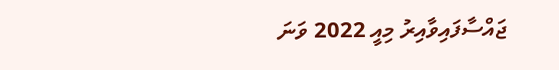ޖައްސާފައިވާއިރު މިއީ 2022 ވަނަ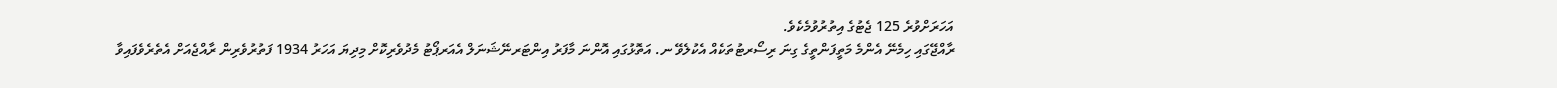އަހަރަށްވުރެ 125 ޖެޓުގެ އިތުރުވުމެކެވެ.
ރާއްޖޭގައި ހިމެނޭ އެންމެ މަތީފަންތީގެ ގިނަ ރިސޯރޓުތަކެއް އެކުލެވޭ ނ. އަތޮޅުގައި އޮންނަ މާފަރު އިންޓަރނޭޝަނަލް އެއަރޕޯޓު މެދުވެރިކޮށް މިދިޔަ އަހަރު 1934 ފަތުރުވެރިން ރާއްޖެއަށް އެތެރެވެފައިވާ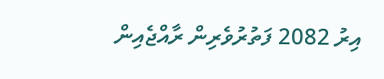އިރު 2082 ފަތުރުވެރިން ރާއްޖެއިން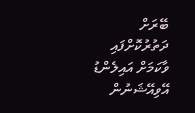ބޭރަށް ދަތުރުކޮށްފައި ވާކަމަށް އައިލެންޑު އޭވިއޭޝަނުން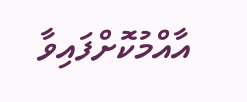އާއްމުކޮށްފައިވާ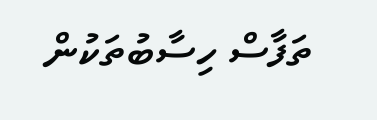ތަފާސް ހިސާބުތަކުން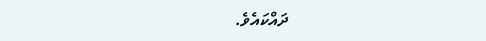ދައްކައެވެ.